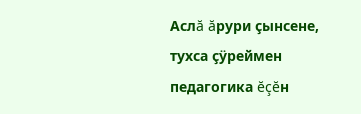Аслă ăрури çынсене, тухса çÿреймен педагогика ĕçĕн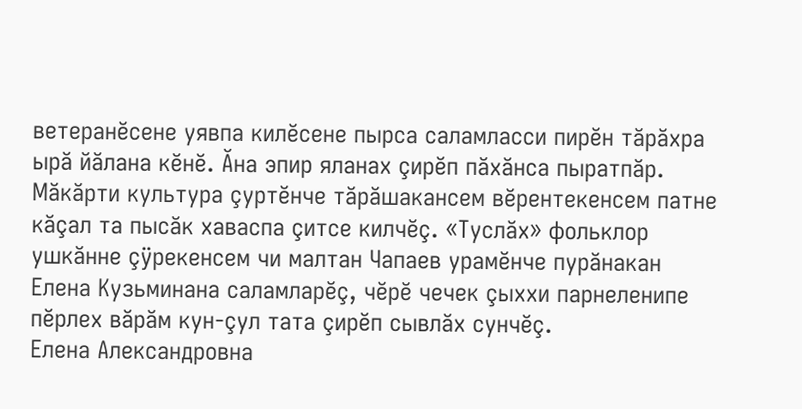ветеранĕсене уявпа килĕсене пырса саламласси пирĕн тăрăхра ырă йăлана кĕнĕ. Ăна эпир яланах çирĕп пăхăнса пыратпăр.
Мăкăрти культура çуртĕнче тăрăшакансем вĕрентекенсем патне кăçал та пысăк хаваспа çитсе килчĕç. «Туслăх» фольклор ушкăнне çÿрекенсем чи малтан Чапаев урамĕнче пурăнакан Елена Кузьминана саламларĕç, чĕрĕ чечек çыххи парнеленипе пĕрлех вăрăм кун-çул тата çирĕп сывлăх сунчĕç.
Елена Александровна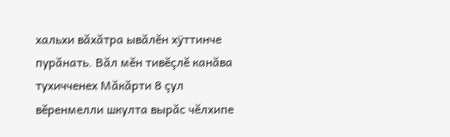хальхи вăхăтра ывăлĕн хÿттинче пурăнать. Вăл мĕн тивĕçлĕ канăва тухичченех Мăкăрти 8 çул вĕренмелли шкулта вырăс чĕлхипе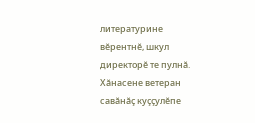литературине вĕрентнĕ, шкул директорĕ те пулнă.
Хăнасене ветеран савăнăç куççулĕпе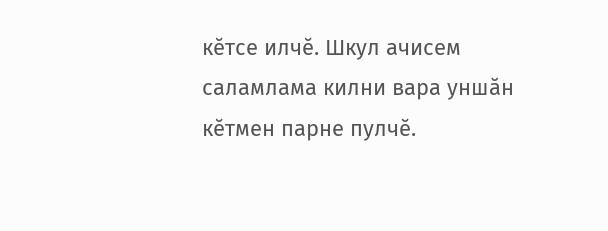кĕтсе илчĕ. Шкул ачисем саламлама килни вара уншăн кĕтмен парне пулчĕ.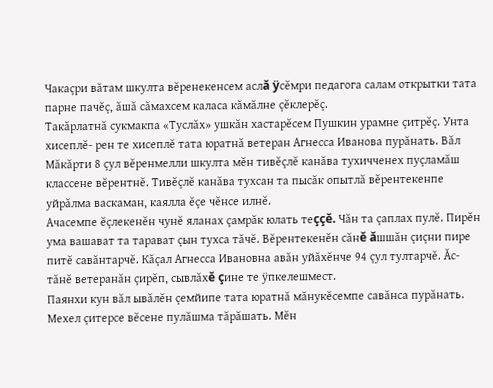Чакаçри вăтам шкулта вĕренекенсем аслă ÿсĕмри педагога салам открытки тата парне пачĕç, ăшă сăмахсем каласа кăмăлне çĕклерĕç.
Такăрлатнă сукмакпа «Туслăх» ушкăн хастарĕсем Пушкин урамне çитрĕç. Унта хисеплĕ- рен те хисеплĕ тата юратнă ветеран Агнесса Иванова пурăнать. Вăл Мăкăрти 8 çул вĕренмелли шкулта мĕн тивĕçлĕ канăва тухичченех пуçламăш классене вĕрентнĕ. Тивĕçлĕ канăва тухсан та пысăк опытлă вĕрентекенпе уйрăлма васкаман, каялла ĕçе чĕнсе илнĕ.
Ачасемпе ĕçлекенĕн чунĕ яланах çамрăк юлать теççĕ. Чăн та çаплах пулĕ. Пирĕн ума вашават та тарават çын тухса тăчĕ. Вĕрентекенĕн сăнĕ ăшшăн çиçни пире питĕ савăнтарчĕ. Кăçал Агнесса Ивановна авăн уйăхĕнче 94 çул тултарчĕ. Ăс-тăнĕ ветеранăн çирĕп, сывлăхĕ çине те ÿпкелешмест.
Паянхи кун вăл ывăлĕн çемйипе тата юратнă мăнукĕсемпе савăнса пурăнать. Мехел çитерсе вĕсене пулăшма тăрăшать. Мĕн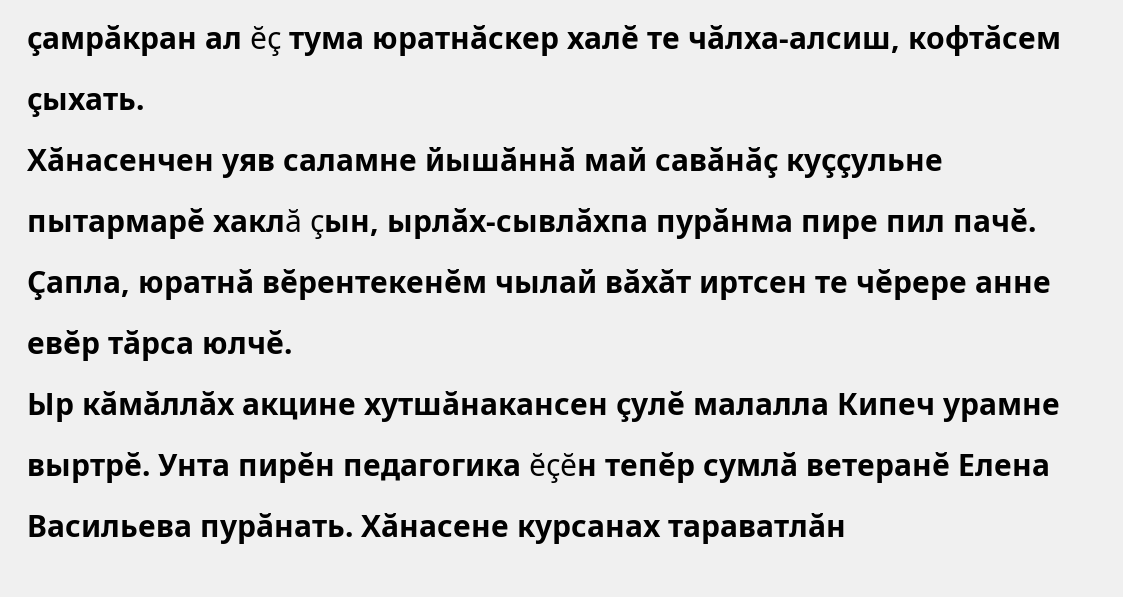çамрăкран ал ĕç тума юратнăскер халĕ те чăлха-алсиш, кофтăсем çыхать.
Хăнасенчен уяв саламне йышăннă май савăнăç куççульне пытармарĕ хаклă çын, ырлăх-сывлăхпа пурăнма пире пил пачĕ. Çапла, юратнă вĕрентекенĕм чылай вăхăт иртсен те чĕрере анне евĕр тăрса юлчĕ.
Ыр кăмăллăх акцине хутшăнакансен çулĕ малалла Кипеч урамне выртрĕ. Унта пирĕн педагогика ĕçĕн тепĕр сумлă ветеранĕ Елена Васильева пурăнать. Хăнасене курсанах тараватлăн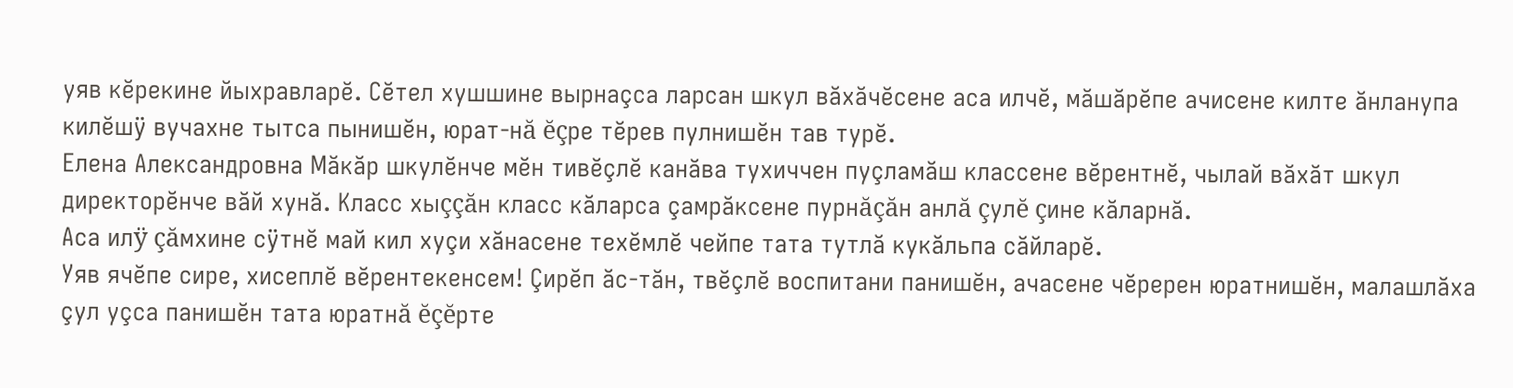уяв кĕрекине йыхравларĕ. Сĕтел хушшине вырнаçса ларсан шкул вăхăчĕсене аса илчĕ, мăшăрĕпе ачисене килте ăнланупа килĕшÿ вучахне тытса пынишĕн, юрат-нă ĕçре тĕрев пулнишĕн тав турĕ.
Елена Александровна Мăкăр шкулĕнче мĕн тивĕçлĕ канăва тухиччен пуçламăш классене вĕрентнĕ, чылай вăхăт шкул директорĕнче вăй хунă. Класс хыççăн класс кăларса çамрăксене пурнăçăн анлă çулĕ çине кăларнă.
Аса илÿ çăмхине сÿтнĕ май кил хуçи хăнасене техĕмлĕ чейпе тата тутлă кукăльпа сăйларĕ.
Уяв ячĕпе сире, хисеплĕ вĕрентекенсем! Çирĕп ăс-тăн, твĕçлĕ воспитани панишĕн, ачасене чĕререн юратнишĕн, малашлăха çул уçса панишĕн тата юратнă ĕçĕрте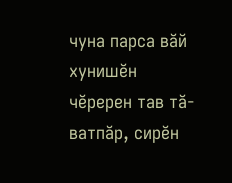чуна парса вăй хунишĕн чĕререн тав тă- ватпăр, сирĕн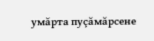умăрта пуçăмăрсене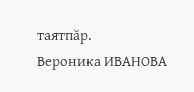таятпăр.
Вероника ИВАНОВА